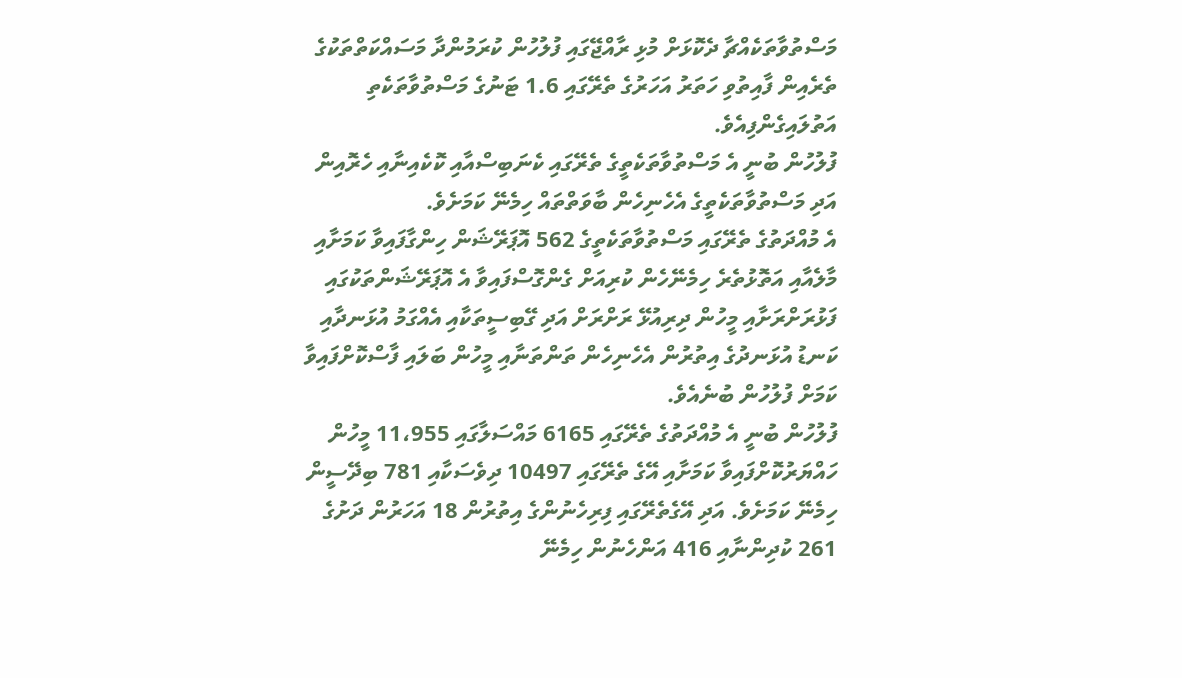މަސްތުވާތަކެއްޗާ ދެކޮޅަށް މުޅި ރާއްޖޭގައި ފުލުހުން ކުރަމުންދާ މަސައްކަތްތަކުގެ ތެރެއިން ފާއިތުވި ހަތަރު އަހަރުގެ ތެރޭގައި 1.6 ޓަނުގެ މަސްތުވާތަކެތި އަތުލައިގެންފިއެވެ.
ފުލުހުން ބުނީ އެ މަސްތުވާތަކެތީގެ ތެރޭގައި ކެނަބިސްއާއި ކޮކެއިނާއި ހެރޮއިން އަދި މަސްތުވާތަކެތީގެ އެހެނިހެން ބާވަތްތައް ހިމެނޭ ކަމަށެވެ.
އެ މުއްދަތުގެ ތެރޭގައި މަސްތުވާތަކެތީގެ 562 އޮޕަރޭޝަން ހިންގާފައިވާ ކަމަށާއި މާލެއާއި އަތޮޅުތެރެ ހިމެނޭހެން ކުރިއަށް ގެންގޮސްފައިވާ އެ އޮޕަރޭޝަންތަކުގައި ފަޅުރަށްރަށާއި މީހުން ދިރިއުޅޭ ރަށްރަށް އަދި ގޭބިސީތަކާއި އެއްގަމު އުޅަނދާއި ކަނޑު އުޅަނދުގެ އިތުރުން އެހެނިހެން ތަންތަނާއި މީހުން ބަލައި ފާސްކޮށްފައިވާ ކަމަށް ފުލުހުން ބުނެއެވެ.
ފުލުހުން ބުނީ އެ މުއްދަތުގެ ތެރޭގައި 6165 މައްސަލާގައި 11،955 މީހުން ހައްޔަރުކޮށްފައިވާ ކަމަށާއި އޭގެ ތެރޭގައި 10497 ދިވެސަކާއި 781 ބިދޭސީން ހިމެނޭ ކަމަށެވެ. އަދި އޭގެތެރޭގައި ފިރިހެނުންގެ އިތުރުން 18 އަހަރުން ދަށުގެ 261 ކުދިންނާއި 416 އަންހެނުން ހިމެނޭ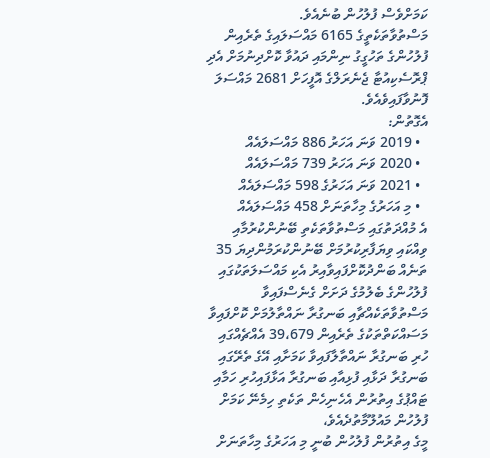ކަމަށްވެސް ފުލުހުން ބުނެއެވެ.
މަސްތުވާތަކެތީގެ 6165 މައްސަލައިގެ ތެރެއިން ފުލުހުންގެ ތަހުގީގު ނިންމައި ދައުވާ ކޮށްދިނުމަށް އެދި ޕްރޮސެކިއުޓާ ޖެނެރަލްގެ އޮފީހަށް 2681 މައްސަލަ ފޮނުވާފައިވެއެވެ.
އެގޮތުން:
  • 2019 ވަނަ އަހަރު 886 މައްސަލައެއް
  • 2020 ވަނަ އަހަރު 739 މައްސަލައެއް
  • 2021 ވަނަ އަހަރުގެ 598 މައްސަލައެއް
  • މި އަހަރުގެ މިހާތަނަށް 458 މައްސަލައެއް
އެ މުއްދަތުގައި މަސްތުވާތަކެތި ބޭނުންކުރުމާއި ވިއްކައި ވިޔަފާރިކުރުމަށް ބޭނުންކުރަމުންދިޔަ 35 ތަނެއް ބަންދުކޮށްފައިވާއިރު އެކި މައްސަލަތަކުގައި ފުލުހުންގެ ބެލުމުގެ ދަށަށް ގެނެސްފައިވާ މަސްތުވާތަކެއްޗާއި ބަނގުރާ ނައްތާލުމަށް ކޮށްފައިވާ މަސައްކަތްތަކުގެ ތެރެއިން 39،679 އެއްޗެއްގައި ހުރި ބަނގުރާ ނައްތާލާފައިވާ ކަމަށާއި އޭގެ ތެރޭގައި ބަނގުރާ ދަޅާއި ފުޅިއާއި ބަނގުރާ އަޅާފައިހުރި ހަމާއި ޓައްޕުގެ އިތުރުން އެހެނިހެން ތަކެތި ހިމެނޭ ކަމަށް ފުލުހުން މައުލޫމާތުދެއެވެ،
މީގެ އިތުރުން ފުލުހުން ބުނީ މި އަހަރުގެ މިހާތަނަށް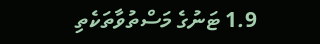1.9 ޓަނުގެ މަސްތުވާތަކެތި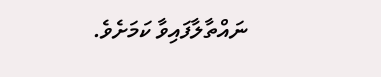ނައްތާލާފައިވާ ކަމަށެވެ.